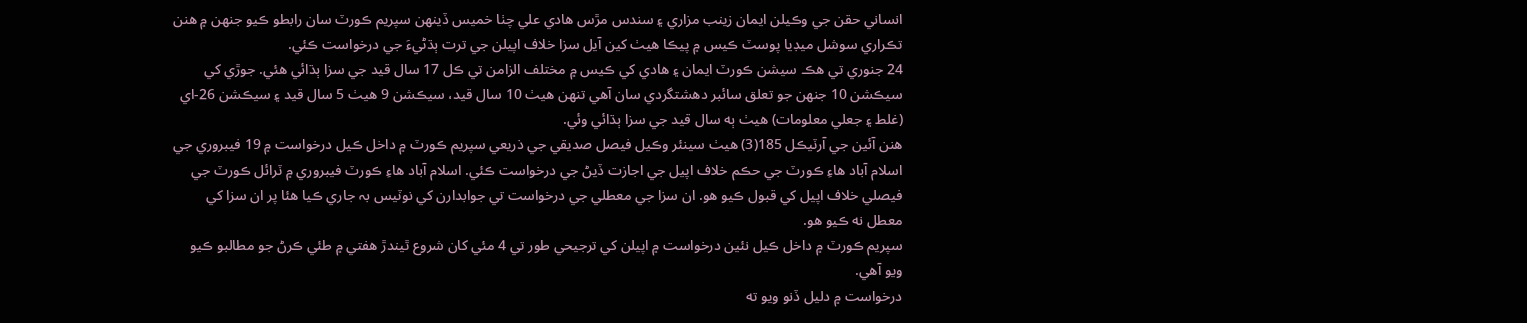انساني حقن جي وڪيلن ايمان زينب مزاري ۽ سندس مڙس هادي علي چٺا خميس ڏينهن سپريم ڪورٽ سان رابطو ڪيو جنھن ۾ ھنن تڪراري سوشل ميڊيا پوسٽ ڪيس ۾ پيڪا ھيٺ کين آيل سزا خلاف اپيلن جي ترت ٻڌڻيءَ جي درخواست ڪئي.
24 جنوري تي هڪ سيشن ڪورٽ ايمان ۽ هادي کي ڪيس ۾ مختلف الزامن تي ڪل 17 سال قيد جي سزا ٻڌائي هئي. جوڙي کي سيڪشن 10 جنھن جو تعلق سائبر دهشتگردي سان آھي تنھن ھيٺ 10 سال قيد، سيڪشن 9 ھيٺ 5 سال قيد ۽ سيڪشن 26-اي (غلط ۽ جعلي معلومات) ھيٺ ٻه سال قيد جي سزا ٻڌائي وئي.
ھنن آئين جي آرٽيڪل 185(3) ھيٺ سينئر وڪيل فيصل صديقي جي ذريعي سپريم ڪورٽ ۾ داخل ڪيل درخواست ۾ 19 فيبروري جي اسلام آباد هاءِ ڪورٽ جي حڪم خلاف اپيل جي اجازت ڏيڻ جي درخواست ڪئي. اسلام آباد ھاءِ ڪورٽ فيبروري ۾ ٽرائل ڪورٽ جي فيصلي خلاف اپيل کي قبول ڪيو هو. ان سزا جي معطلي جي درخواست تي جوابدارن کي نوٽيس بہ جاري ڪيا هئا پر ان سزا کي معطل نه ڪيو هو.
سپريم ڪورٽ ۾ داخل ڪيل نئين درخواست ۾ اپيلن کي ترجيحي طور تي 4 مئي کان شروع ٿيندڙ هفتي ۾ طئي ڪرڻ جو مطالبو ڪيو ويو آھي.
درخواست ۾ دليل ڏنو ويو ته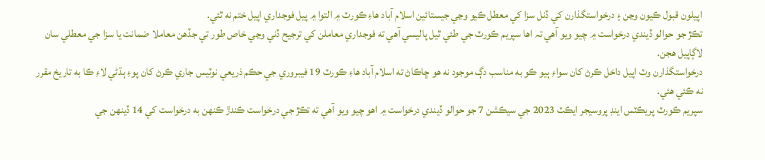اپيلون قبول ڪيون وڃن ۽ درخواستگذارن کي ڏنل سزا کي معطل ڪيو وڃي جيستائين اسلام آباد ھاءِ ڪورٽ ۾ التوا ۾ پيل فوجداري اپيل ختم نه ٿئي.
تڪڙ جو حوالو ڏيندي درخواست ۾ چيو ويو آھي تہ اها سپريم ڪورٽ جي طئي ٿيل پاليسي آهي ته فوجداري معاملن کي ترجيح ڏني وڃي خاص طور تي جڏهن معاملا ضمانت يا سزا جي معطلي سان لاڳاپيل هجن.
درخواستگذارن وٽ اپيل داخل ڪرڻ کان سواءِ ٻيو ڪو به مناسب دڳ موجود نه هو ڇاڪاڻ ته اسلام آباد ھاءِ ڪورٽ 19 فيبروري جي حڪم ذريعي نوٽيس جاري ڪرڻ کان پوءِ ٻڌڻي لاءِ ڪا به تاريخ مقرر نه ڪئي هئي.
سپريم ڪورٽ پريڪٽس اينڊ پروسيجر ايڪٽ 2023 جي سيڪشن 7 جو حوالو ڏيندي درخواست ۾ اهو چيو ويو آهي ته تڪڙ جي درخواست ڪندڙ ڪنهن به درخواست کي 14 ڏينهن جي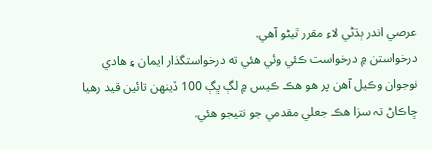عرصي اندر ٻڌڻي لاءِ مقرر ٿيڻو آھي.
درخواستن ۾ درخواست ڪئي وئي هئي ته درخواستگذار ايمان ۽ هادي نوجوان وڪيل آھن پر ھو هڪ ڪيس ۾ لڳ ڀڳ 100 ڏينهن تائين قيد رهيا ڇاڪاڻ تہ سزا هڪ جعلي مقدمي جو نتيجو هئي.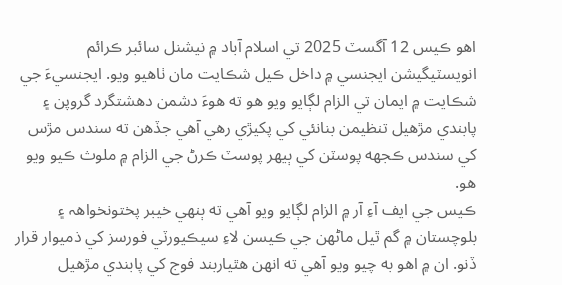اهو ڪيس 12 آگسٽ 2025 تي اسلام آباد ۾ نيشنل سائبر ڪرائم انويسٽيگيشن ايجنسي ۾ داخل ڪيل شڪايت مان ٺاھيو ويو. ايجنسيءَ جي شڪايت ۾ ايمان تي الزام لڳايو ويو هو ته هوءَ دشمن دهشتگرد گروپن ۽ پابندي مڙهيل تنظيمن بنانئي کي پکيڙي رهي آهي جڏهن ته سندس مڙس کي سندس ڪجهه پوسٽن کي ٻيهر پوسٽ ڪرڻ جي الزام ۾ ملوث ڪيو ويو هو.
ڪيس جي ايف آءِ آر ۾ الزام لڳايو ويو آهي ته ٻنهي خيبر پختونخواھہ ۽ بلوچستان ۾ گم ٿيل ماڻهن جي ڪيسن لاءِ سيڪيورٽي فورسز کي ذميوار قرار ڏنو. ان ۾ اهو به چيو ويو آهي ته انهن هٿياربند فوج کي پابندي مڙهيل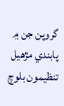گروپن جن ۾ پابندي مڙهيل تنظيمون بلوچ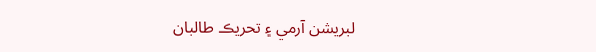لبريشن آرمي ۽ تحريڪ طالبان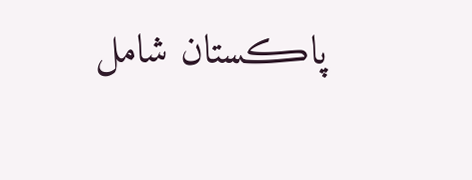پاڪستان شامل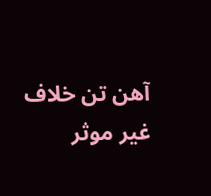آهن تن خلاف غير موثر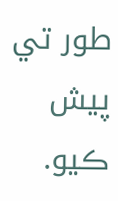طور تي پيش ڪيو.